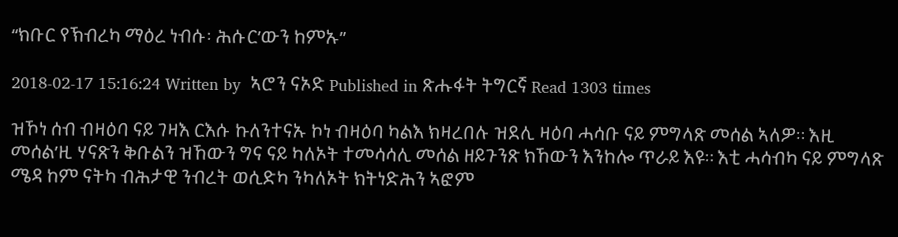“ክቡር የኽብረካ ማዕረ ነብሱ፡ ሕሱር’ውን ከምኡ”

2018-02-17 15:16:24 Written by  ኣሮን ናኦድ Published in ጽሑፋት ትግርኛ Read 1303 times

ዝኾነ ሰብ ብዛዕባ ናይ ገዛእ ርእሱ ኩለንተናኡ ኮነ ብዛዕባ ካልእ ክዛረበሉ ዝደሊ ዛዕባ ሓሳቡ ናይ ምግላጽ መሰል ኣለዎ። እዚ መሰል’ዚ ሃናጽን ቅቡልን ዝኸውን ግና ናይ ካለኦት ተመሳሳሊ መሰል ዘይጉንጽ ክኸውን እንከሎ ጥራይ እዩ። እቲ ሓሳብካ ናይ ምግላጽ ሜዳ ከም ናትካ ብሕታዊ ንብረት ወሲድካ ንካለኦት ክትነድሕን ኣፎም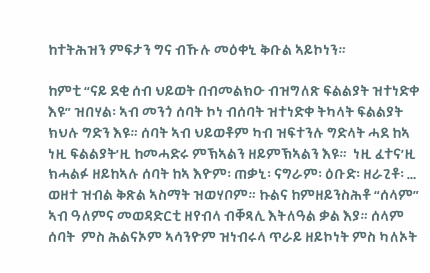ከተትሕዝን ምፍታን ግና ብኹሉ መዕቀኒ ቅቡል ኣይኮነን።

ከምቲ “ናይ ደቂ ሰብ ህይወት በብመልክዑ ብዝግለጽ ፍልልያት ዝተነድቀ እዩ” ዝበሃል፡ ኣብ መንጎ ሰባት ኮነ ብሰባት ዝተነድቀ ትካላት ፍልልያት ክህሉ ግድን እዩ። ሰባት ኣብ ህይወቶም ካብ ዝፍተንሉ ግድላት ሓደ ከኣ ነዚ ፍልልያት’ዚ ከመሓድሩ ምኽኣልን ዘይምኽኣልን እዩ።  ነዚ ፈተና’ዚ ክሓልፉ ዘይከኣሉ ሰባት ከኣ እዮም፡ ጠቃኒ፡ ናግራም፡ ዕቡድ፡ ዘራጊቶ፡ … ወዘተ ዝብል ቅጽል ኣስማት ዝወሃቦም። ኩልና ከምዘይንስሕቶ “ሰላም” ኣብ ዓለምና መወዳድርቲ ዘየብላ ብቐጻሊ እትለዓል ቃል እያ። ሰላም ሰባት  ምስ ሕልናኦም ኣሳንዮም ዝነብሩላ ጥራይ ዘይኮነት ምስ ካለኦት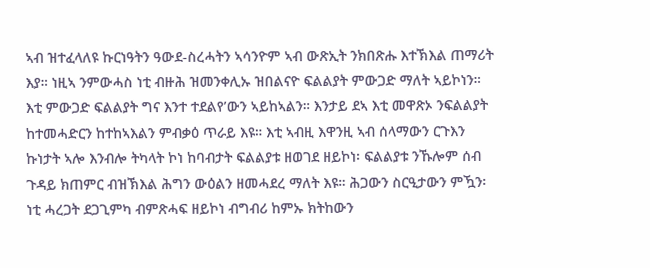ኣብ ዝተፈላለዩ ኩርነዓትን ዓውደ-ስረሓትን ኣሳንዮም ኣብ ውጽኢት ንክበጽሑ እተኽእል ጠማሪት እያ። ነዚኣ ንምውሓስ ነቲ ብዙሕ ዝመንቀሊኡ ዝበልናዮ ፍልልያት ምውጋድ ማለት ኣይኮነን። እቲ ምውጋድ ፍልልያት ግና እንተ ተደልየ’ውን ኣይከኣልን። እንታይ ደኣ እቲ መዋጽኦ ንፍልልያት ከተመሓድርን ከተከኣእልን ምብቃዕ ጥራይ እዩ። እቲ ኣብዚ እዋንዚ ኣብ ሰላማውን ርጉእን ኩነታት ኣሎ እንብሎ ትካላት ኮነ ከባብታት ፍልልያቱ ዘወገደ ዘይኮነ፡ ፍልልያቱ ንኹሎም ሰብ ጉዳይ ክጠምር ብዝኽእል ሕግን ውዕልን ዘመሓደረ ማለት እዩ። ሕጋውን ስርዒታውን ምዃን፡ ነቲ ሓረጋት ደጋጊምካ ብምጽሓፍ ዘይኮነ ብግብሪ ከምኡ ክትከውን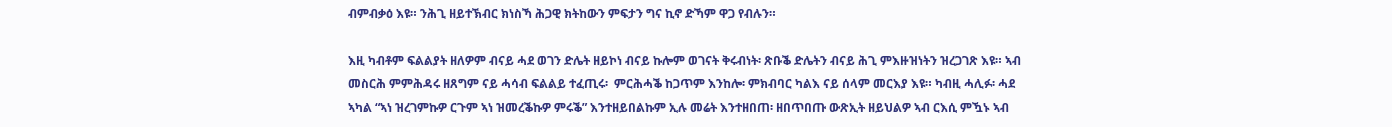ብምብቃዕ እዩ። ንሕጊ ዘይተኽብር ክነስኻ ሕጋዊ ክትከውን ምፍታን ግና ኪኖ ድኻም ዋጋ የብሉን።

እዚ ካብቶም ፍልልያት ዘለዎም ብናይ ሓደ ወገን ድሌት ዘይኮነ ብናይ ኩሎም ወገናት ቅሩብነት፡ ጽቡቕ ድሌትን ብናይ ሕጊ ምእዙዝነትን ዝረጋገጽ እዩ። ኣብ መስርሕ ምምሕዳሩ ዘጸግም ናይ ሓሳብ ፍልልይ ተፈጢሩ፡  ምርሕሓቕ ከጋጥም እንከሎ፡ ምክብባር ካልእ ናይ ሰላም መርእያ እዩ። ካብዚ ሓሊፉ፡ ሓደ ኣካል “ኣነ ዝረገምኩዎ ርጉም ኣነ ዝመረቕኩዎ ምሩቕ” እንተዘይበልኩም ኢሉ መሬት እንተዘበጠ፡ ዘበጥበጡ ውጽኢት ዘይህልዎ ኣብ ርእሲ ምዃኑ ኣብ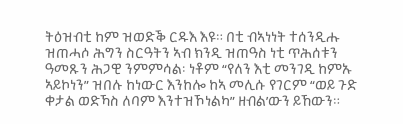ትዕዝብቲ ከም ዝወድቕ ርዱእ እዩ። በቲ ብኣነነት ተሰንዲሑ ዝጠሓሶ ሕግን ስርዓትን ኣብ ክንዲ ዝጠዓስ ነቲ ጥሕሰቱን ዓመጹን ሕጋዊ ንምምሳል፡ ነቶም “የለን እቲ መንገዲ ከምኡ ኣይኮነን” ዝበሉ ከነውር እንከሎ ከኣ መሊሱ የገርም “ወይ ጉድ ቀታል ወድኻስ ለባም እንተዝኾነልካ” ዘብል’ውን ይኸውን።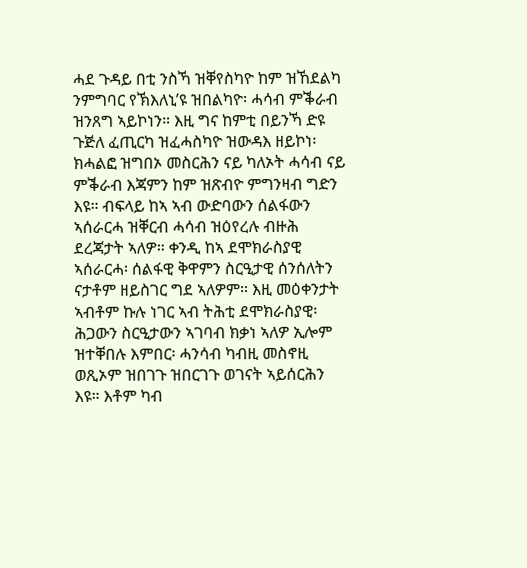ሓደ ጉዳይ በቲ ንስኻ ዝቐየስካዮ ከም ዝኸደልካ ንምግባር የኽእለኒ’ዩ ዝበልካዮ፡ ሓሳብ ምቕራብ ዝንጸግ ኣይኮነን። እዚ ግና ከምቲ በይንኻ ድዩ ጉጅለ ፈጢርካ ዝፈሓስካዮ ዝውዳእ ዘይኮነ፡ ክሓልፎ ዝግበኦ መስርሕን ናይ ካለኦት ሓሳብ ናይ ምቕራብ እጃምን ከም ዝጽብዮ ምግንዛብ ግድን እዩ። ብፍላይ ከኣ ኣብ ውድባውን ሰልፋውን ኣሰራርሓ ዝቐርብ ሓሳብ ዝዕየረሉ ብዙሕ ደረጃታት ኣለዎ። ቀንዲ ከኣ ደሞክራስያዊ ኣሰራርሓ፡ ሰልፋዊ ቅዋምን ስርዒታዊ ሰንሰለትን ናታቶም ዘይስገር ግደ ኣለዎም። እዚ መዕቀንታት ኣብቶም ኩሉ ነገር ኣብ ትሕቲ ደሞክራስያዊ፡ ሕጋውን ስርዒታውን ኣገባብ ክቃነ ኣለዎ ኢሎም ዝተቐበሉ እምበር፡ ሓንሳብ ካብዚ መስኖዚ ወጺኦም ዝበገጉ ዝበርገጉ ወገናት ኣይሰርሕን እዩ። እቶም ካብ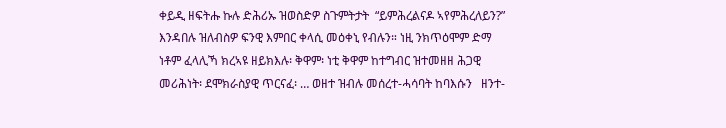ቀይዲ ዘፍትሑ ኩሉ ድሕሪኡ ዝወስድዎ ስጉምትታት  “ይምሕረልናዶ ኣየምሕረለይን?” እንዳበሉ ዝለብስዎ ፍንዊ እምበር ቀላሲ መዕቀኒ የብሉን። ነዚ ንክጥዕሞም ድማ ነቶም ፈላሊኻ ክረኣዩ ዘይክእሉ፡ ቅዋም፡ ነቲ ቅዋም ከተግብር ዝተመዘዘ ሕጋዊ መሪሕነት፡ ደሞክራስያዊ ጥርናፈ፡ … ወዘተ ዝብሉ መሰረተ-ሓሳባት ከባእሱን   ዘንተ-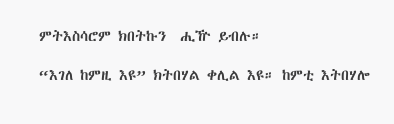ምትእስሳሮም ክበትኩን  ሒዅ ይብሉ።

“እገለ ከምዚ እዩ” ክትበሃል ቀሊል እዩ። ከምቲ እትበሃሎ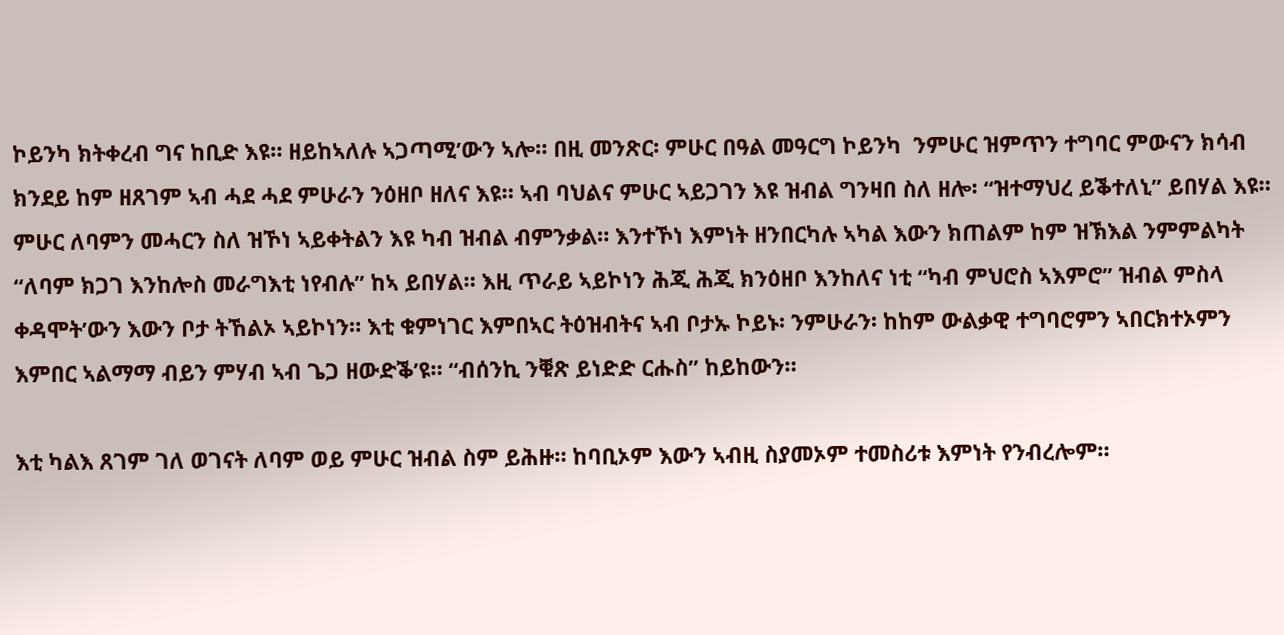ኮይንካ ክትቀረብ ግና ከቢድ እዩ። ዘይከኣለሉ ኣጋጣሚ’ውን ኣሎ። በዚ መንጽር፡ ምሁር በዓል መዓርግ ኮይንካ  ንምሁር ዝምጥን ተግባር ምውናን ክሳብ ክንደይ ከም ዘጸገም ኣብ ሓደ ሓደ ምሁራን ንዕዘቦ ዘለና እዩ። ኣብ ባህልና ምሁር ኣይጋገን እዩ ዝብል ግንዛበ ስለ ዘሎ፡ “ዝተማህረ ይቕተለኒ” ይበሃል እዩ።  ምሁር ለባምን መሓርን ስለ ዝኾነ ኣይቀትልን እዩ ካብ ዝብል ብምንቃል። እንተኾነ እምነት ዘንበርካሉ ኣካል እውን ክጠልም ከም ዝኽእል ንምምልካት “ለባም ክጋገ እንከሎስ መራግእቲ ነየብሉ” ከኣ ይበሃል። እዚ ጥራይ ኣይኮነን ሕጂ ሕጂ ክንዕዘቦ እንከለና ነቲ “ካብ ምህሮስ ኣእምሮ” ዝብል ምስላ ቀዳሞት’ውን እውን ቦታ ትኸልኦ ኣይኮነን። እቲ ቁምነገር እምበኣር ትዕዝብትና ኣብ ቦታኡ ኮይኑ፡ ንምሁራን፡ ከከም ውልቃዊ ተግባሮምን ኣበርክተኦምን እምበር ኣልማማ ብይን ምሃብ ኣብ ጌጋ ዘውድቕ’ዩ። “ብሰንኪ ንቑጽ ይነድድ ርሑስ” ከይከውን።

እቲ ካልእ ጸገም ገለ ወገናት ለባም ወይ ምሁር ዝብል ስም ይሕዙ። ከባቢኦም እውን ኣብዚ ስያመኦም ተመስሪቱ እምነት የንብረሎም።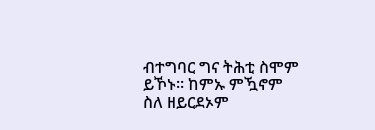ብተግባር ግና ትሕቲ ስሞም ይኾኑ። ከምኡ ምዃኖም ስለ ዘይርደኦም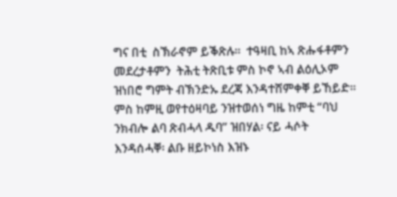ግና በቲ  ስኽራኖም ይቕጽሉ።  ተዓዛቢ ከኣ ጽሑፋቶምን መደረታቶምን  ትሕቲ ትጽቢቱ ምስ ኮኖ ኣብ ልዕሊኦም ዝነበሮ ግምት ብኽንድኡ ደረጃ እንዳተሸምቀቐ ይኸይድ። ምስ ከምዚ ወየተዕዛባይ ንዝተወሰነ ግዜ ከምቲ “ባህ ንክብሎ ልባ ጽብሓላ ዱባ” ዝበሃል፡ ናይ ሓሶት እንዳሰሓቐ፡ ልቡ ዘይኮነስ እዝኑ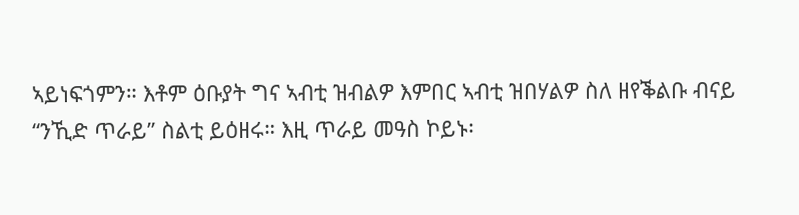ኣይነፍጎምን። እቶም ዕቡያት ግና ኣብቲ ዝብልዎ እምበር ኣብቲ ዝበሃልዎ ስለ ዘየቕልቡ ብናይ “ንኺድ ጥራይ” ስልቲ ይዕዘሩ። እዚ ጥራይ መዓስ ኮይኑ፡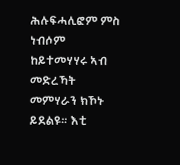ሕሉፍሓሊፎም ምስ ነብሶም ከይተመሃሃሩ ኣብ መድረኻት መምሃራን ክኾኑ ይደልዩ። እቲ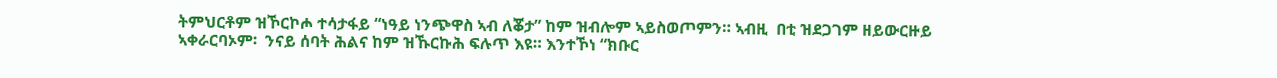ትምህርቶም ዝኾርኮሖ ተሳታፋይ “ነዓይ ነንጭዋስ ኣብ ለቖታ” ከም ዝብሎም ኣይስወጦምን። ኣብዚ  በቲ ዝደጋገም ዘይውርዙይ ኣቀራርባኦም፡  ንናይ ሰባት ሕልና ከም ዝኹርኩሕ ፍሉጥ እዩ። እንተኾነ “ክቡር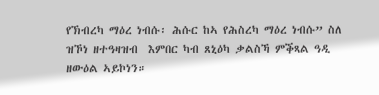የኽብረካ ማዕረ ነብሱ፡ ሕሱር ከኣ የሕስረካ ማዕረ ነብሱ” ስለ ዝኾነ ዘተዓዛዝብ  እምበር ካብ ጸኒዕካ ቃልስኻ ምቕጻል ዓዲ ዘውዕል ኣይኮነን።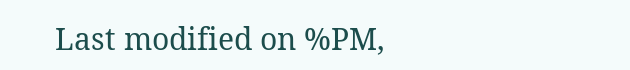Last modified on %PM,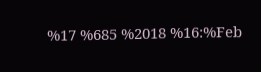%17 %685 %2018 %16:%Feb